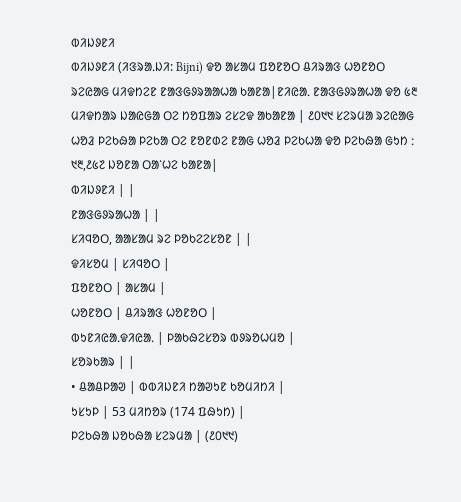ᱵᱤᱡᱽᱱᱤ
ᱵᱤᱡᱽᱱᱤ (ᱤᱝᱨᱟᱹᱡᱤ: Bijni) ᱫᱚ ᱟᱥᱟᱢ ᱯᱚᱱᱚᱛ ᱪᱤᱨᱟᱝ ᱦᱚᱱᱚᱛ ᱨᱮᱭᱟᱜ ᱢᱤᱫᱴᱮᱱ ᱱᱟᱝᱜᱽᱨᱟᱟᱦᱟ ᱠᱟᱱᱟ|ᱱᱤᱭᱟᱹ ᱱᱟᱝᱜᱽᱨᱟᱦᱟ ᱫᱚ ᱕᱓ ᱢᱤᱫᱴᱟᱨ ᱡᱟᱭᱜᱟ ᱛᱮ ᱴᱚᱯᱟᱨ ᱮᱥᱮᱫ ᱟᱠᱟᱱᱟ | ᱒᱐᱑᱑ ᱥᱮᱨᱢᱟ ᱨᱮᱭᱟᱜ ᱦᱚᱲ ᱞᱮᱠᱷᱟ ᱞᱮᱠᱟ ᱛᱮ ᱱᱚᱱᱰᱮ ᱱᱟᱜ ᱦᱚᱲ ᱞᱮᱠᱦᱟ ᱫᱚ ᱞᱮᱠᱷᱟ ᱜᱩᱴ ᱺ ᱑᱓,᱒᱕᱗ ᱡᱚᱱᱟ ᱛᱟᱸᱦᱮ ᱠᱟᱱᱟ|
ᱵᱤᱡᱽᱱᱤ | |
ᱱᱟᱝᱜᱽᱨᱟᱦᱟ | |
ᱥᱤᱧᱚᱛ, ᱟᱟᱥᱟᱢ ᱨᱮ ᱞᱚᱠᱮᱮᱥᱚᱱ | |
ᱫᱤᱥᱚᱢ | ᱥᱤᱧᱚᱛ |
ᱯᱚᱱᱚᱛ | ᱟᱥᱟᱢ |
ᱦᱚᱱᱚᱛ | ᱪᱤᱨᱟᱝ ᱦᱚᱱᱚᱛ |
ᱵᱩᱱᱤᱭᱟᱹᱫᱤᱭᱟᱹ | ᱞᱟᱠᱷᱮᱥᱚᱨ ᱵᱽᱨᱚᱦᱢᱚ |
ᱥᱚᱨᱠᱟᱨ | |
• ᱪᱟᱪᱞᱟᱣ | ᱵᱵᱤᱡᱱᱤ ᱴᱟᱣᱩᱱ ᱠᱚᱢᱤᱴᱤ |
ᱩᱥᱩᱞ | 53 ᱢᱤᱴᱚᱨ (174 ᱯᱷᱩᱴ) |
ᱞᱮᱠᱷᱟ ᱡᱚᱠᱷᱟ ᱥᱮᱨᱢᱟ | (᱒᱐᱑᱑)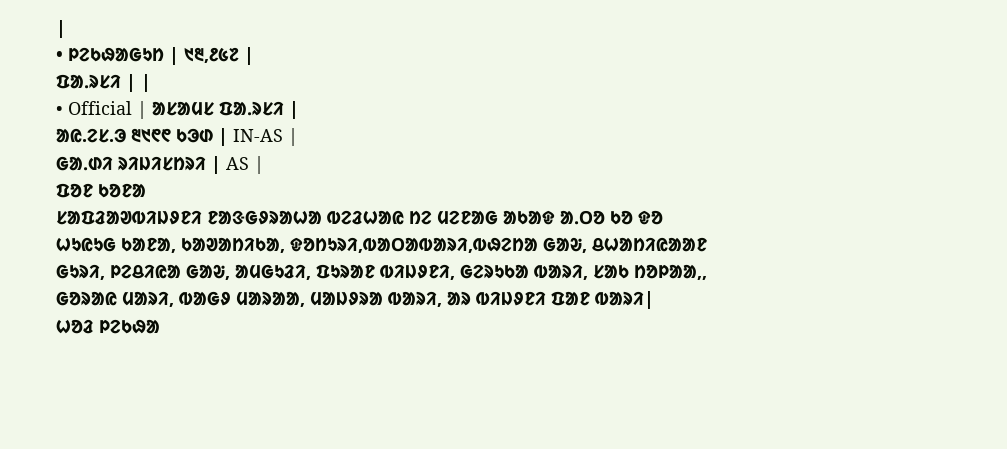|
• ᱞᱮᱠᱷᱟᱜᱩᱴ | ᱑᱓,᱒᱕᱗ |
ᱯᱟᱹᱨᱥᱤ | |
• Official | ᱟᱥᱟᱢᱥ ᱯᱟᱹᱨᱥᱤ |
ᱟᱭ.ᱮᱥ.ᱳ ᱓᱑᱖᱖ ᱠᱳᱰ | IN-AS |
ᱜᱟᱹᱰᱤ ᱨᱤᱡᱤᱥᱴᱨᱤ | AS |
ᱯᱚᱱ ᱠᱚᱱᱟ
ᱥᱟᱯᱲᱟᱣᱵᱤᱡᱽᱱᱤ ᱱᱟᱝᱜᱽᱨᱟᱦᱟ ᱵᱮᱲᱦᱟᱭ ᱴᱮ ᱢᱮᱱᱟᱜ ᱟᱠᱟᱫ ᱟᱹᱛᱚ ᱠᱚ ᱫᱚ ᱦᱩᱭᱩᱜ ᱠᱟᱱᱟ, ᱠᱟᱣᱟᱴᱤᱠᱟ, ᱫᱚᱴᱩᱨᱤ,ᱵᱟᱛᱟᱵᱟᱨᱤ,ᱵᱷᱮᱴᱟ ᱜᱟᱶ, ᱪᱦᱟᱴᱤᱭᱟᱟᱱ ᱜᱩᱨᱤ, ᱞᱮᱪᱤᱭᱟ ᱜᱟᱶ, ᱟᱢᱜᱩᱲᱤ, ᱯᱩᱨᱟᱱ ᱵᱤᱡᱽᱱᱤ, ᱜᱮᱨᱩᱠᱟ ᱵᱟᱨᱤ, ᱥᱟᱠ ᱴᱚᱞᱟᱟ,, ᱜᱚᱨᱟᱭ ᱢᱟᱨᱤ, ᱵᱟᱜᱽ ᱢᱟᱨᱟᱟ, ᱢᱟᱡᱽᱨᱟ ᱵᱟᱨᱤ, ᱟᱨ ᱵᱤᱡᱽᱱᱤ ᱯᱟᱱ ᱵᱟᱨᱤ|
ᱦᱚᱲ ᱞᱮᱠᱷᱟ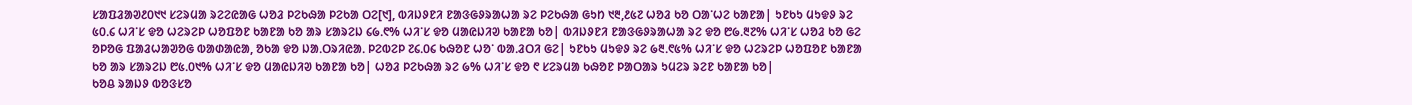ᱥᱟᱯᱲᱟᱣ᱒᱐᱑᱑ ᱥᱮᱨᱢᱟ ᱨᱮᱮᱭᱟᱜ ᱦᱚᱲ ᱞᱮᱠᱷᱟ ᱞᱮᱠᱟ ᱛᱮ[᱑], ᱵᱤᱡᱽᱱᱤ ᱱᱟᱝᱜᱽᱨᱟᱦᱟ ᱨᱮ ᱞᱮᱠᱷᱟ ᱜᱩᱴ ᱑᱓,᱒᱕᱗ ᱦᱚᱲ ᱠᱚ ᱛᱟᱸᱦᱮ ᱠᱟᱱᱟ| ᱩᱱᱠᱩ ᱢᱩᱫᱽ ᱨᱮ ᱕᱐ᱹ᱔ ᱦᱤᱸᱥ ᱫᱚ ᱦᱮᱨᱮᱞ ᱦᱚᱯᱚᱱ ᱠᱟᱱᱟ ᱠᱚ ᱟᱨ ᱥᱟᱨᱮᱡ ᱔᱙ᱹ᱖% ᱦᱤᱸᱥ ᱫᱚ ᱢᱟᱭᱡᱤᱣ ᱠᱟᱱᱟ ᱠᱚ| ᱵᱤᱡᱽᱱᱤ ᱱᱟᱝᱜᱽᱨᱟᱦᱟ ᱨᱮ ᱫᱚ ᱘᱙ᱹ᱓᱗% ᱦᱤᱸᱥ ᱦᱚᱲ ᱠᱚ ᱜᱮ ᱚᱞᱚᱜ ᱯᱟᱲᱦᱟᱣᱚᱜ ᱵᱟᱰᱟᱭᱟ, ᱚᱠᱟ ᱫᱚ ᱡᱟᱹᱛᱨᱤᱭᱟᱹ ᱞᱮᱵᱮᱞ ᱗᱔ᱹ᱐᱔ ᱠᱷᱚᱱ ᱦᱚᱸ ᱵᱟᱹᱲᱛᱤ ᱜᱮ| ᱩᱱᱠᱩ ᱢᱩᱫᱽ ᱨᱮ ᱙᱓ᱹ᱖᱕% ᱦᱤᱸᱥ ᱫᱚ ᱦᱮᱨᱮᱞ ᱦᱚᱯᱚᱱ ᱠᱟᱱᱟ ᱠᱚ ᱟᱨ ᱥᱟᱨᱮᱡ ᱘᱕ᱹ᱐᱑% ᱦᱤᱸᱥ ᱫᱚ ᱢᱟᱭᱡᱤᱣ ᱠᱟᱱᱟ ᱠᱚ| ᱦᱚᱲ ᱞᱮᱠᱷᱟ ᱨᱮ ᱙% ᱦᱤᱸᱥ ᱫᱚ ᱖ ᱥᱮᱨᱢᱟ ᱠᱷᱚᱱ ᱞᱟᱛᱟᱨ ᱩᱢᱮᱨ ᱨᱮᱱ ᱠᱟᱱᱟ ᱠᱚ|
ᱠᱚᱪ ᱨᱟᱡᱽ ᱵᱚᱝᱥᱚ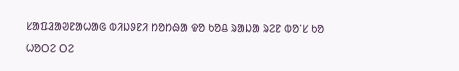ᱥᱟᱯᱲᱟᱣᱱᱟᱦᱟᱜ ᱵᱤᱡᱽᱱᱤ ᱴᱚᱴᱷᱟ ᱫᱚ ᱠᱚᱪ ᱨᱟᱡᱟ ᱨᱮᱱ ᱵᱚᱸᱥ ᱠᱚ ᱦᱚᱛᱮ ᱛᱮ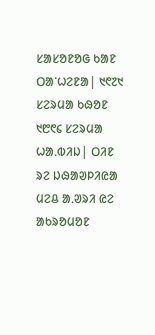ᱥᱟᱥᱚᱱᱚᱜ ᱠᱟᱱ ᱛᱟᱸᱦᱮᱱᱟ| ᱑᱖᱗᱑ ᱥᱮᱨᱢᱟ ᱠᱷᱚᱱ ᱑᱘᱖᱔ ᱥᱮᱨᱢᱟ ᱦᱟᱹᱵᱤᱡ| ᱛᱤᱱ ᱨᱮ ᱡᱷᱟᱣᱞᱤᱭᱟ ᱢᱮᱪ ᱟᱹᱣᱨᱤ ᱭᱮ ᱟᱠᱨᱚᱢᱚᱱ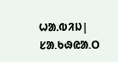ᱦᱟᱹᱵᱤᱡ|
ᱥᱟ.ᱠᱷᱭᱟ.ᱛ